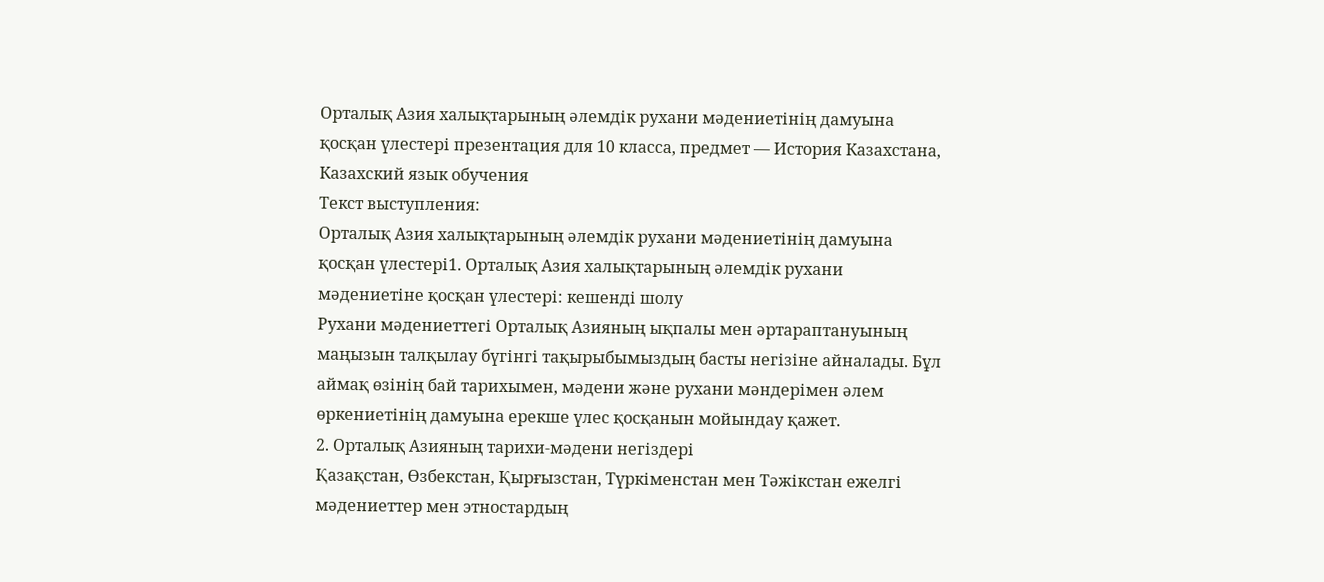Орталық Азия халықтарының әлемдік рухани мәдениетінің дамуына қосқан үлестері презентация для 10 класса, предмет — История Казахстана, Казахский язык обучения
Текст выступления:
Орталық Азия халықтарының әлемдік рухани мәдениетінің дамуына қосқан үлестері1. Орталық Азия халықтарының әлемдік рухани мәдениетіне қосқан үлестері: кешенді шолу
Рухани мәдениеттегі Орталық Азияның ықпалы мен әртараптануының маңызын талқылау бүгінгі тақырыбымыздың басты негізіне айналады. Бұл аймақ өзінің бай тарихымен, мәдени және рухани мәндерімен әлем өркениетінің дамуына ерекше үлес қосқанын мойындау қажет.
2. Орталық Азияның тарихи-мәдени негіздері
Қазақстан, Өзбекстан, Қырғызстан, Түркіменстан мен Тәжікстан ежелгі мәдениеттер мен этностардың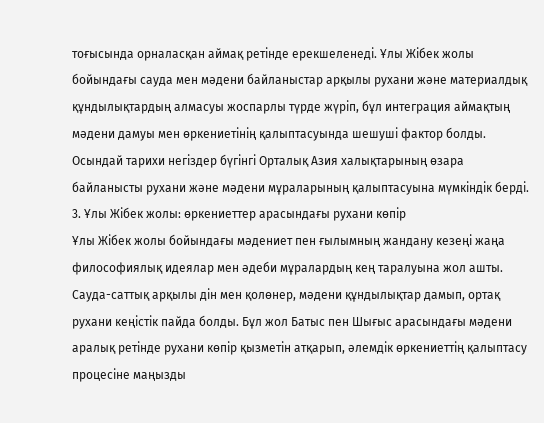тоғысында орналасқан аймақ ретінде ерекшеленеді. Ұлы Жібек жолы бойындағы сауда мен мәдени байланыстар арқылы рухани және материалдық құндылықтардың алмасуы жоспарлы түрде жүріп, бұл интеграция аймақтың мәдени дамуы мен өркениетінің қалыптасуында шешуші фактор болды. Осындай тарихи негіздер бүгінгі Орталық Азия халықтарының өзара байланысты рухани және мәдени мұраларының қалыптасуына мүмкіндік берді.
3. Ұлы Жібек жолы: өркениеттер арасындағы рухани көпір
Ұлы Жібек жолы бойындағы мәдениет пен ғылымның жандану кезеңі жаңа философиялық идеялар мен әдеби мұралардың кең таралуына жол ашты. Сауда-саттық арқылы дін мен қолөнер, мәдени құндылықтар дамып, ортақ рухани кеңістік пайда болды. Бұл жол Батыс пен Шығыс арасындағы мәдени аралық ретінде рухани көпір қызметін атқарып, әлемдік өркениеттің қалыптасу процесіне маңызды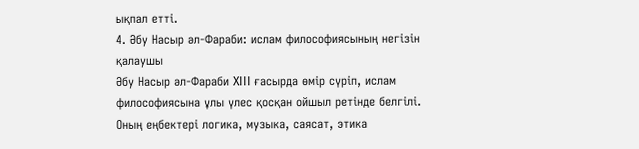ықпал етті.
4. Әбу Насыр әл-Фараби: ислам философиясының негізін қалаушы
Әбу Насыр әл-Фараби XIII ғасырда өмір сүріп, ислам философиясына ұлы үлес қосқан ойшыл ретінде белгілі. Оның еңбектері логика, музыка, саясат, этика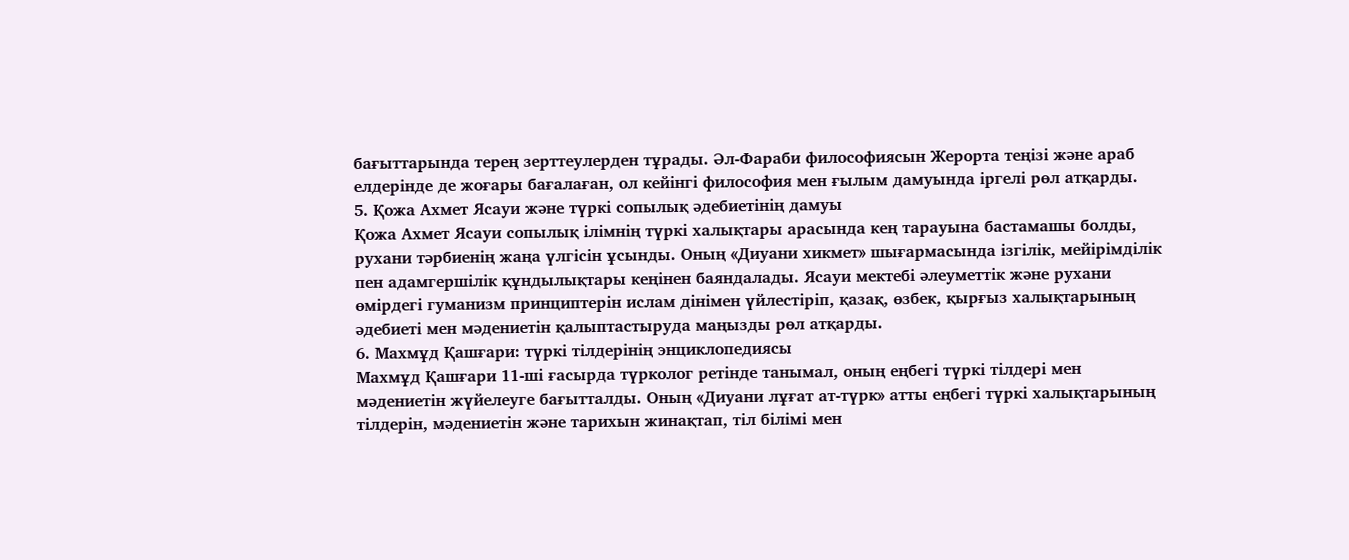бағыттарында терең зерттеулерден тұрады. Әл-Фараби философиясын Жерорта теңізі және араб елдерінде де жоғары бағалаған, ол кейінгі философия мен ғылым дамуында іргелі рөл атқарды.
5. Қожа Ахмет Ясауи және түркі сопылық әдебиетінің дамуы
Қожа Ахмет Ясауи сопылық ілімнің түркі халықтары арасында кең тарауына бастамашы болды, рухани тәрбиенің жаңа үлгісін ұсынды. Оның «Диуани хикмет» шығармасында ізгілік, мейірімділік пен адамгершілік құндылықтары кеңінен баяндалады. Ясауи мектебі әлеуметтік және рухани өмірдегі гуманизм принциптерін ислам дінімен үйлестіріп, қазақ, өзбек, қырғыз халықтарының әдебиеті мен мәдениетін қалыптастыруда маңызды рөл атқарды.
6. Махмұд Қашғари: түркі тілдерінің энциклопедиясы
Махмұд Қашғари 11-ші ғасырда түрколог ретінде танымал, оның еңбегі түркі тілдері мен мәдениетін жүйелеуге бағытталды. Оның «Диуани лұғат ат-түрк» атты еңбегі түркі халықтарының тілдерін, мәдениетін және тарихын жинақтап, тіл білімі мен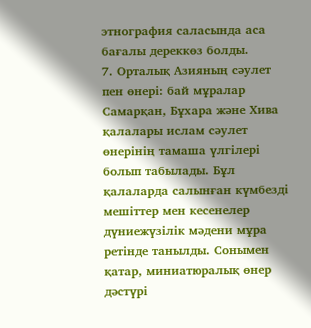этнография саласында аса бағалы дереккөз болды.
7. Орталық Азияның сәулет пен өнері: бай мұралар
Самарқан, Бұхара және Хива қалалары ислам сәулет өнерінің тамаша үлгілері болып табылады. Бұл қалаларда салынған күмбезді мешіттер мен кесенелер дүниежүзілік мәдени мұра ретінде танылды. Сонымен қатар, миниатюралық өнер дәстүрі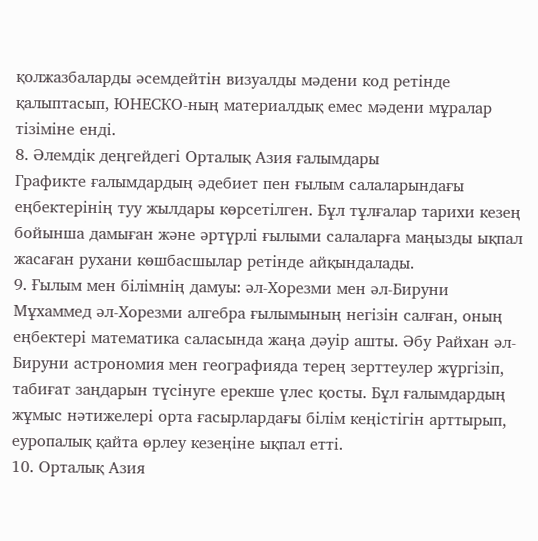қолжазбаларды әсемдейтін визуалды мәдени код ретінде қалыптасып, ЮНЕСКО-ның материалдық емес мәдени мұралар тізіміне енді.
8. Әлемдік деңгейдегі Орталық Азия ғалымдары
Графикте ғалымдардың әдебиет пен ғылым салаларындағы еңбектерінің туу жылдары көрсетілген. Бұл тұлғалар тарихи кезең бойынша дамыған және әртүрлі ғылыми салаларға маңызды ықпал жасаған рухани көшбасшылар ретінде айқындалады.
9. Ғылым мен білімнің дамуы: әл-Хорезми мен әл-Бируни
Мұхаммед әл-Хорезми алгебра ғылымының негізін салған, оның еңбектері математика саласында жаңа дәуір ашты. Әбу Райхан әл-Бируни астрономия мен географияда терең зерттеулер жүргізіп, табиғат заңдарын түсінуге ерекше үлес қосты. Бұл ғалымдардың жұмыс нәтижелері орта ғасырлардағы білім кеңістігін арттырып, еуропалық қайта өрлеу кезеңіне ықпал етті.
10. Орталық Азия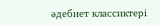әдебиет классиктері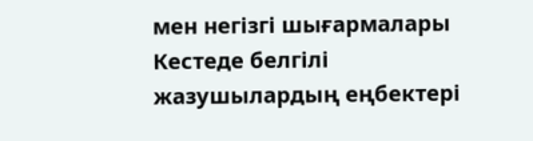мен негізгі шығармалары
Кестеде белгілі жазушылардың еңбектері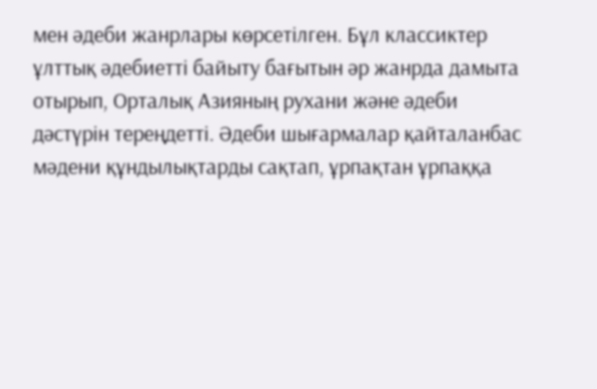мен әдеби жанрлары көрсетілген. Бұл классиктер ұлттық әдебиетті байыту бағытын әр жанрда дамыта отырып, Орталық Азияның рухани және әдеби дәстүрін тереңдетті. Әдеби шығармалар қайталанбас мәдени құндылықтарды сақтап, ұрпақтан ұрпаққа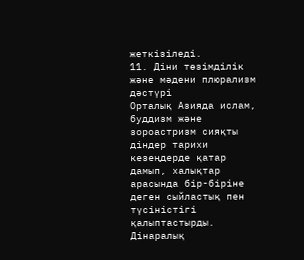жеткізіледі.
11. Діни төзімділік және мәдени плюрализм дәстүрі
Орталық Азияда ислам, буддизм және зороастризм сияқты діндер тарихи кезеңдерде қатар дамып, халықтар арасында бір-біріне деген сыйластық пен түсіністігі қалыптастырды. Дінаралық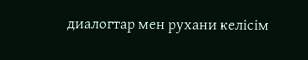диалогтар мен рухани келісім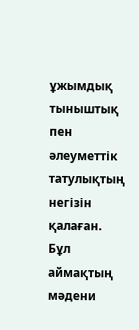ұжымдық тыныштық пен әлеуметтік татулықтың негізін қалаған. Бұл аймақтың мәдени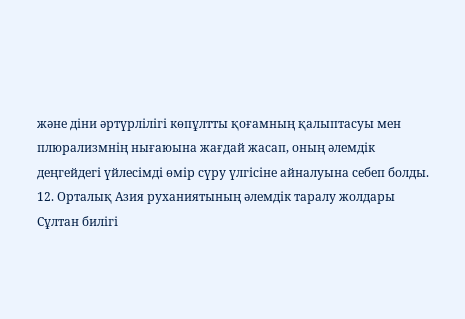және діни әртүрлілігі көпұлтты қоғамның қалыптасуы мен плюрализмнің нығаюына жағдай жасап, оның әлемдік деңгейдегі үйлесімді өмір сүру үлгісіне айналуына себеп болды.
12. Орталық Азия руханиятының әлемдік таралу жолдары
Сұлтан билігі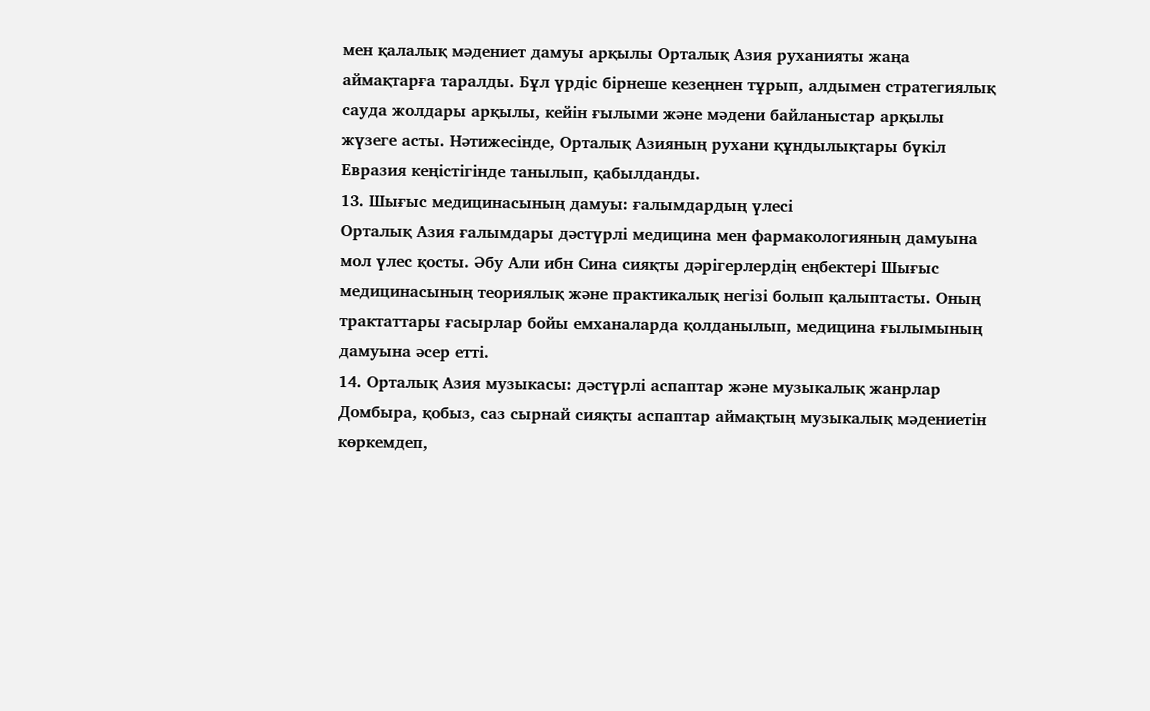мен қалалық мәдениет дамуы арқылы Орталық Азия руханияты жаңа аймақтарға таралды. Бұл үрдіс бірнеше кезеңнен тұрып, алдымен стратегиялық сауда жолдары арқылы, кейін ғылыми және мәдени байланыстар арқылы жүзеге асты. Нәтижесінде, Орталық Азияның рухани құндылықтары бүкіл Евразия кеңістігінде танылып, қабылданды.
13. Шығыс медицинасының дамуы: ғалымдардың үлесі
Орталық Азия ғалымдары дәстүрлі медицина мен фармакологияның дамуына мол үлес қосты. Әбу Али ибн Сина сияқты дәрігерлердің еңбектері Шығыс медицинасының теориялық және практикалық негізі болып қалыптасты. Оның трактаттары ғасырлар бойы емханаларда қолданылып, медицина ғылымының дамуына әсер етті.
14. Орталық Азия музыкасы: дәстүрлі аспаптар және музыкалық жанрлар
Домбыра, қобыз, саз сырнай сияқты аспаптар аймақтың музыкалық мәдениетін көркемдеп,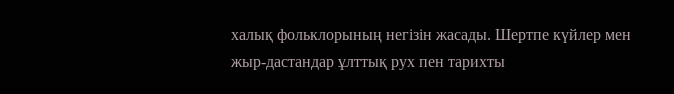халық фольклорының негізін жасады. Шертпе күйлер мен жыр-дастандар ұлттық рух пен тарихты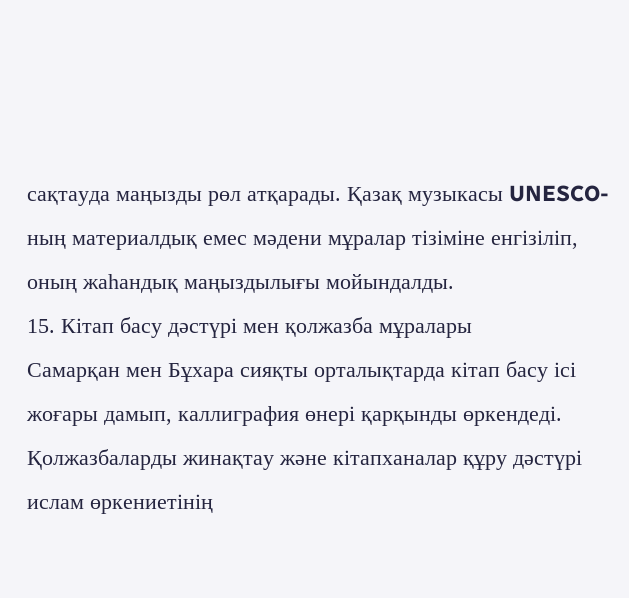сақтауда маңызды рөл атқарады. Қазақ музыкасы UNESCO-ның материалдық емес мәдени мұралар тізіміне енгізіліп, оның жаһандық маңыздылығы мойындалды.
15. Кітап басу дәстүрі мен қолжазба мұралары
Самарқан мен Бұхара сияқты орталықтарда кітап басу ісі жоғары дамып, каллиграфия өнері қарқынды өркендеді. Қолжазбаларды жинақтау және кітапханалар құру дәстүрі ислам өркениетінің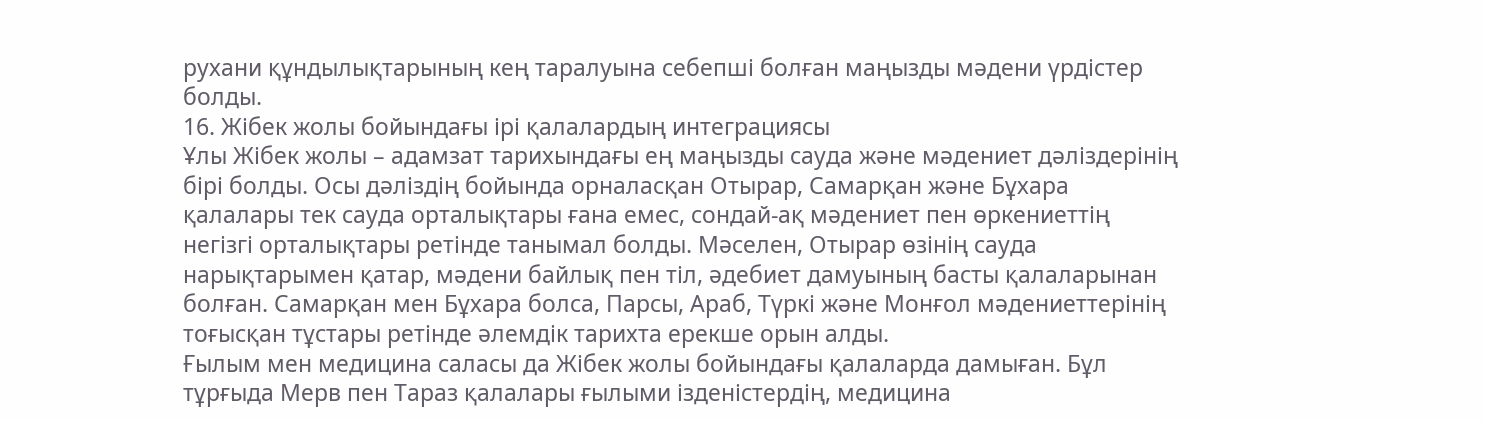рухани құндылықтарының кең таралуына себепші болған маңызды мәдени үрдістер болды.
16. Жібек жолы бойындағы ірі қалалардың интеграциясы
Ұлы Жібек жолы – адамзат тарихындағы ең маңызды сауда және мәдениет дәліздерінің бірі болды. Осы дәліздің бойында орналасқан Отырар, Самарқан және Бұхара қалалары тек сауда орталықтары ғана емес, сондай-ақ мәдениет пен өркениеттің негізгі орталықтары ретінде танымал болды. Мәселен, Отырар өзінің сауда нарықтарымен қатар, мәдени байлық пен тіл, әдебиет дамуының басты қалаларынан болған. Самарқан мен Бұхара болса, Парсы, Араб, Түркі және Монғол мәдениеттерінің тоғысқан тұстары ретінде әлемдік тарихта ерекше орын алды.
Ғылым мен медицина саласы да Жібек жолы бойындағы қалаларда дамыған. Бұл тұрғыда Мерв пен Тараз қалалары ғылыми ізденістердің, медицина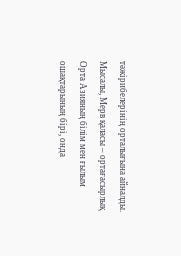тәжірибелерінің орталығына айналды. Мысалы, Мерв қаласы – ортағасырлық Орта Азияның білім мен ғылым ошақтарының бірі, онда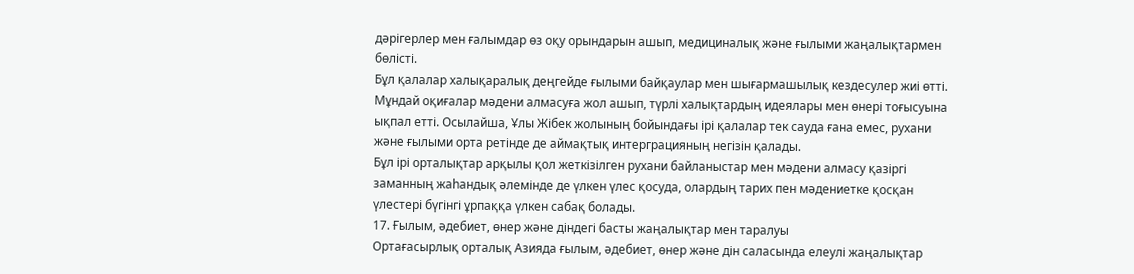дәрігерлер мен ғалымдар өз оқу орындарын ашып, медициналық және ғылыми жаңалықтармен бөлісті.
Бұл қалалар халықаралық деңгейде ғылыми байқаулар мен шығармашылық кездесулер жиі өтті. Мұндай оқиғалар мәдени алмасуға жол ашып, түрлі халықтардың идеялары мен өнері тоғысуына ықпал етті. Осылайша, Ұлы Жібек жолының бойындағы ірі қалалар тек сауда ғана емес, рухани және ғылыми орта ретінде де аймақтық интерграцияның негізін қалады.
Бұл ірі орталықтар арқылы қол жеткізілген рухани байланыстар мен мәдени алмасу қазіргі заманның жаһандық әлемінде де үлкен үлес қосуда, олардың тарих пен мәдениетке қосқан үлестері бүгінгі ұрпаққа үлкен сабақ болады.
17. Ғылым, әдебиет, өнер және діндегі басты жаңалықтар мен таралуы
Ортағасырлық орталық Азияда ғылым, әдебиет, өнер және дін саласында елеулі жаңалықтар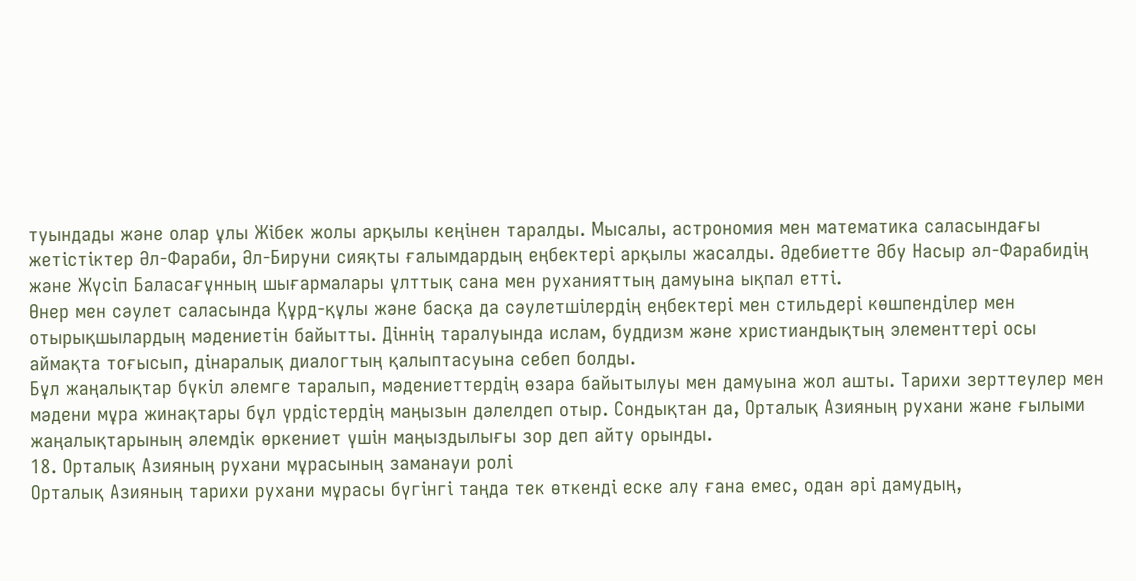туындады және олар ұлы Жібек жолы арқылы кеңінен таралды. Мысалы, астрономия мен математика саласындағы жетістіктер Әл-Фараби, Әл-Бируни сияқты ғалымдардың еңбектері арқылы жасалды. Әдебиетте Әбу Насыр әл-Фарабидің және Жүсіп Баласағұнның шығармалары ұлттық сана мен руханияттың дамуына ықпал етті.
Өнер мен сәулет саласында Құрд-құлы және басқа да сәулетшілердің еңбектері мен стильдері көшпенділер мен отырықшылардың мәдениетін байытты. Діннің таралуында ислам, буддизм және христиандықтың элементтері осы аймақта тоғысып, дінаралық диалогтың қалыптасуына себеп болды.
Бұл жаңалықтар бүкіл әлемге таралып, мәдениеттердің өзара байытылуы мен дамуына жол ашты. Тарихи зерттеулер мен мәдени мұра жинақтары бұл үрдістердің маңызын дәлелдеп отыр. Сондықтан да, Орталық Азияның рухани және ғылыми жаңалықтарының әлемдік өркениет үшін маңыздылығы зор деп айту орынды.
18. Орталық Азияның рухани мұрасының заманауи ролі
Орталық Азияның тарихи рухани мұрасы бүгінгі таңда тек өткенді еске алу ғана емес, одан әрі дамудың,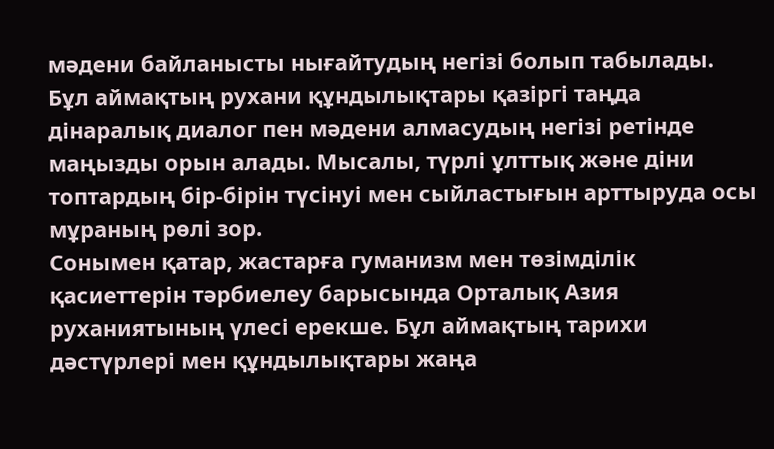мәдени байланысты нығайтудың негізі болып табылады. Бұл аймақтың рухани құндылықтары қазіргі таңда дінаралық диалог пен мәдени алмасудың негізі ретінде маңызды орын алады. Мысалы, түрлі ұлттық және діни топтардың бір-бірін түсінуі мен сыйластығын арттыруда осы мұраның рөлі зор.
Сонымен қатар, жастарға гуманизм мен төзімділік қасиеттерін тәрбиелеу барысында Орталық Азия руханиятының үлесі ерекше. Бұл аймақтың тарихи дәстүрлері мен құндылықтары жаңа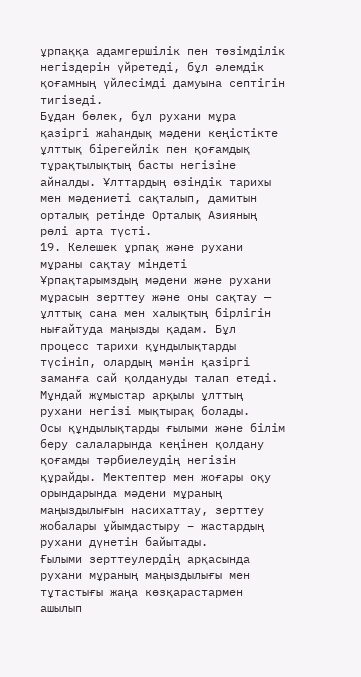ұрпаққа адамгершілік пен төзімділік негіздерін үйретеді, бұл әлемдік қоғамның үйлесімді дамуына септігін тигізеді.
Бұдан бөлек, бұл рухани мұра қазіргі жаһандық мәдени кеңістікте ұлттық бірегейлік пен қоғамдық тұрақтылықтың басты негізіне айналды. Ұлттардың өзіндік тарихы мен мәдениеті сақталып, дамитын орталық ретінде Орталық Азияның рөлі арта түсті.
19. Келешек ұрпақ және рухани мұраны сақтау міндеті
Ұрпақтарымздың мәдени және рухани мұрасын зерттеу және оны сақтау — ұлттық сана мен халықтың бірлігін нығайтуда маңызды қадам. Бұл процесс тарихи құндылықтарды түсініп, олардың мәнін қазіргі заманға сай қолдануды талап етеді. Мұндай жұмыстар арқылы ұлттың рухани негізі мықтырақ болады.
Осы құндылықтарды ғылыми және білім беру салаларында кеңінен қолдану қоғамды тәрбиелеудің негізін құрайды. Мектептер мен жоғары оқу орындарында мәдени мұраның маңыздылығын насихаттау, зерттеу жобалары ұйымдастыру – жастардың рухани дүнетін байытады.
Ғылыми зерттеулердің арқасында рухани мұраның маңыздылығы мен тұтастығы жаңа көзқарастармен ашылып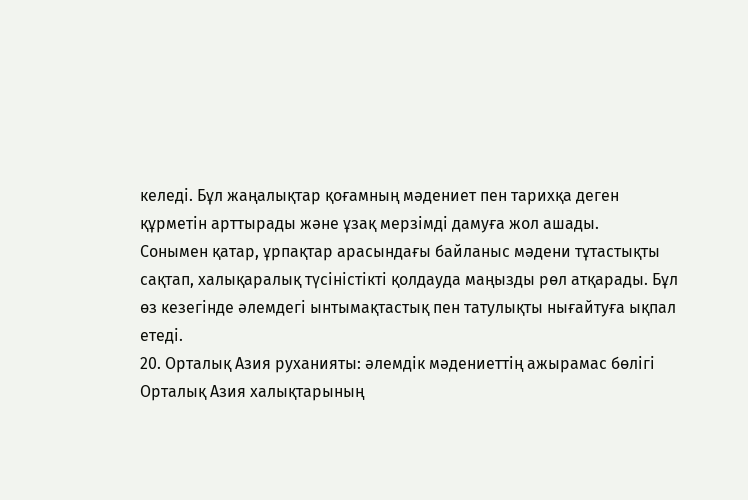келеді. Бұл жаңалықтар қоғамның мәдениет пен тарихқа деген құрметін арттырады және ұзақ мерзімді дамуға жол ашады.
Сонымен қатар, ұрпақтар арасындағы байланыс мәдени тұтастықты сақтап, халықаралық түсіністікті қолдауда маңызды рөл атқарады. Бұл өз кезегінде әлемдегі ынтымақтастық пен татулықты нығайтуға ықпал етеді.
20. Орталық Азия руханияты: әлемдік мәдениеттің ажырамас бөлігі
Орталық Азия халықтарының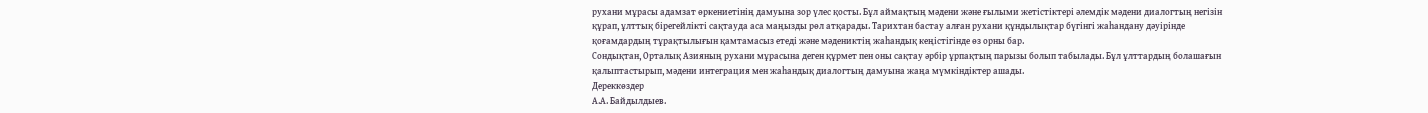рухани мұрасы адамзат өркениетінің дамуына зор үлес қосты. Бұл аймақтың мәдени және ғылыми жетістіктері әлемдік мәдени диалогтың негізін құрап, ұлттық бірегейлікті сақтауда аса маңызды рөл атқарады. Тарихтан бастау алған рухани құндылықтар бүгінгі жаһандану дәуірінде қоғамдардың тұрақтылығын қамтамасыз етеді және мәдениктің жаһандық кеңістігінде өз орны бар.
Сондықтан, Орталық Азияның рухани мұрасына деген құрмет пен оны сақтау әрбір ұрпақтың парызы болып табылады. Бұл ұлттардың болашағын қалыптастырып, мәдени интеграция мен жаһандық диалогтың дамуына жаңа мүмкіндіктер ашады.
Дереккөздер
А.А. Байдылдыев.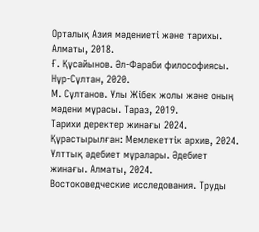Орталық Азия мәдениеті және тарихы. Алматы, 2018.
Ғ. Құсайынов. Әл-Фараби философиясы. Нұр-Сұлтан, 2020.
М. Сұлтанов. Ұлы Жібек жолы және оның мәдени мұрасы. Тараз, 2019.
Тарихи деректер жинағы 2024. Құрастырылған: Мемлекеттік архив, 2024.
Ұлттық әдебиет мұралары. Әдебиет жинағы. Алматы, 2024.
Востоковедческие исследования. Труды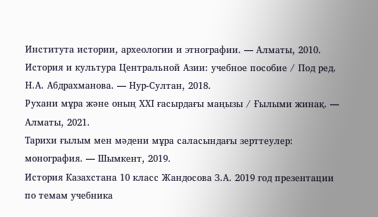Института истории, археологии и этнографии. — Алматы, 2010.
История и культура Центральной Азии: учебное пособие / Под ред. Н.А. Абдрахманова. — Нур-Султан, 2018.
Рухани мұра және оның ХХІ ғасырдағы маңызы / Ғылыми жинақ. — Алматы, 2021.
Тарихи ғылым мен мәдени мұра саласындағы зерттеулер: монография. — Шымкент, 2019.
История Казахстана 10 класс Жандосова З.А. 2019 год презентации по темам учебника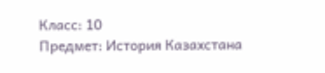Класс: 10
Предмет: История Казахстана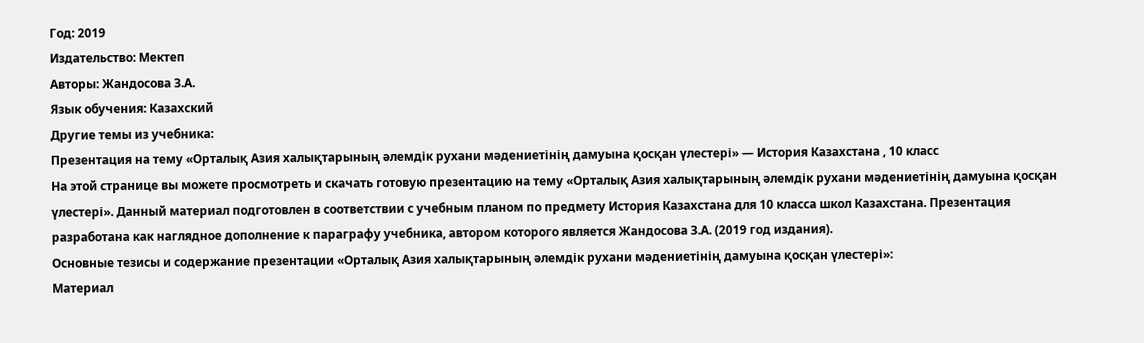Год: 2019
Издательство: Мектеп
Авторы: Жандосова З.А.
Язык обучения: Казахский
Другие темы из учебника:
Презентация на тему «Орталық Азия халықтарының әлемдік рухани мәдениетінің дамуына қосқан үлестері» — История Казахстана , 10 класс
На этой странице вы можете просмотреть и скачать готовую презентацию на тему «Орталық Азия халықтарының әлемдік рухани мәдениетінің дамуына қосқан үлестері». Данный материал подготовлен в соответствии с учебным планом по предмету История Казахстана для 10 класса школ Казахстана. Презентация разработана как наглядное дополнение к параграфу учебника, автором которого является Жандосова З.А. (2019 год издания).
Основные тезисы и содержание презентации «Орталық Азия халықтарының әлемдік рухани мәдениетінің дамуына қосқан үлестері»:
Материал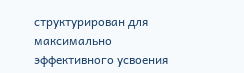структурирован для максимально эффективного усвоения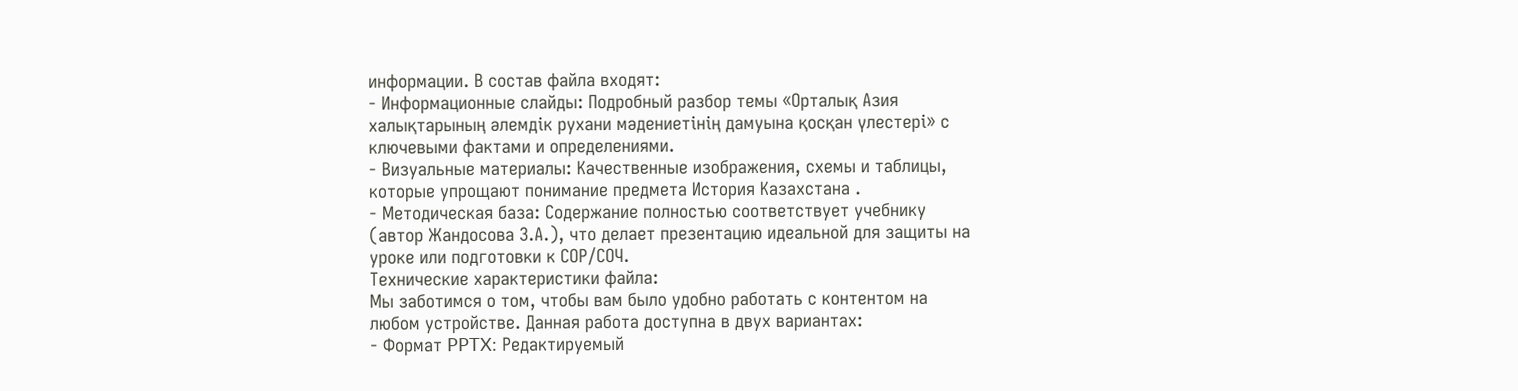информации. В состав файла входят:
- Информационные слайды: Подробный разбор темы «Орталық Азия халықтарының әлемдік рухани мәдениетінің дамуына қосқан үлестері» с ключевыми фактами и определениями.
- Визуальные материалы: Качественные изображения, схемы и таблицы, которые упрощают понимание предмета История Казахстана .
- Методическая база: Содержание полностью соответствует учебнику (автор Жандосова З.А.), что делает презентацию идеальной для защиты на уроке или подготовки к СОР/СОЧ.
Технические характеристики файла:
Мы заботимся о том, чтобы вам было удобно работать с контентом на любом устройстве. Данная работа доступна в двух вариантах:
- Формат PPTX: Редактируемый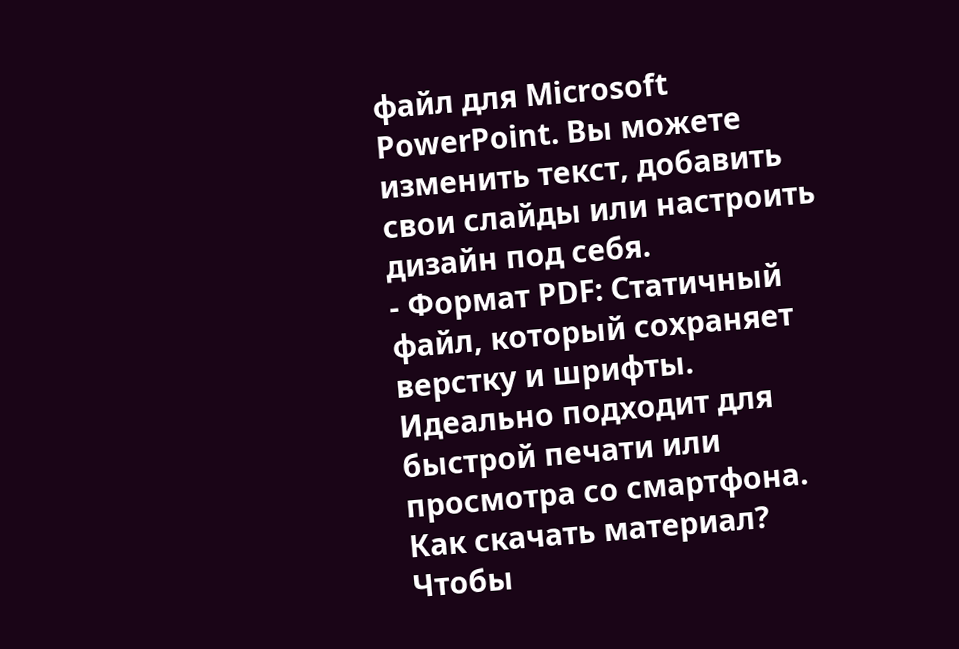файл для Microsoft PowerPoint. Вы можете изменить текст, добавить свои слайды или настроить дизайн под себя.
- Формат PDF: Статичный файл, который сохраняет верстку и шрифты. Идеально подходит для быстрой печати или просмотра со смартфона.
Как скачать материал?
Чтобы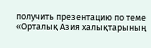получить презентацию по теме «Орталық Азия халықтарының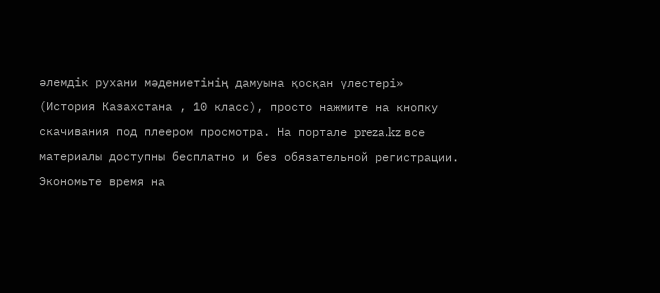әлемдік рухани мәдениетінің дамуына қосқан үлестері» (История Казахстана , 10 класс), просто нажмите на кнопку скачивания под плеером просмотра. На портале preza.kz все материалы доступны бесплатно и без обязательной регистрации. Экономьте время на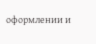оформлении и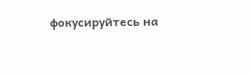фокусируйтесь на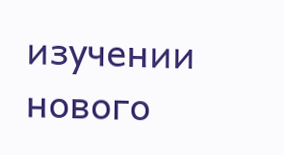изучении нового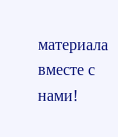материала вместе с нами!